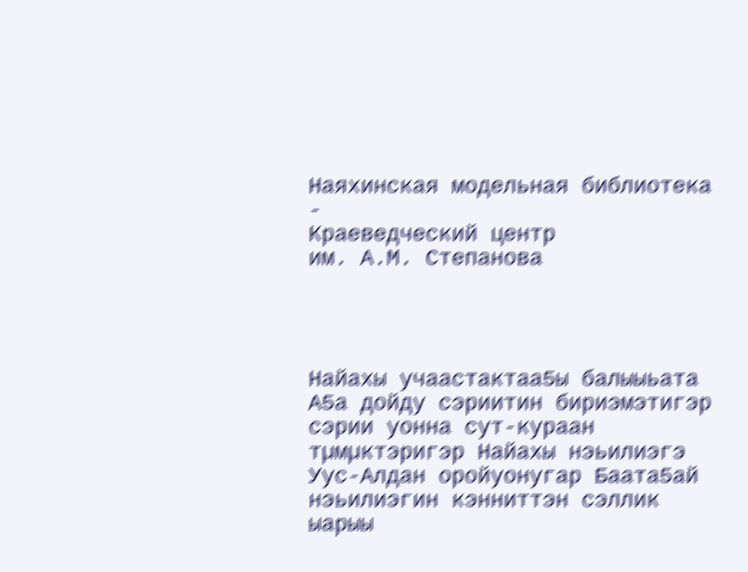Наяхинская модельная библиотека -
Краеведческий центр
им. А.М. Степанова




Найахы учаастактаа5ы балыыьата
А5а дойду сэриитин бириэмэтигэр сэрии уонна сут-кураан тµмµктэригэр Найахы нэьилиэгэ Уус-Алдан оройуонугар Баата5ай нэьилиэгин кэнниттэн сэллик ыарыы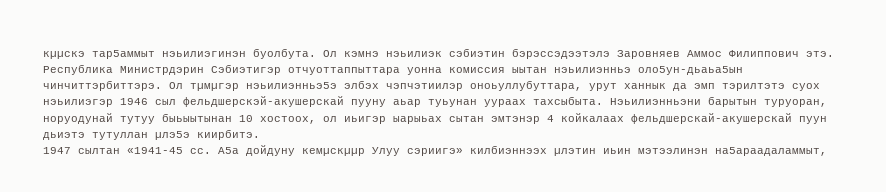кµµскэ тар5аммыт нэьилиэгинэн буолбута. Ол кэмнэ нэьилиэк сэбиэтин бэрэссэдээтэлэ Заровняев Аммос Филиппович этэ. Республика Министрдэрин Сэбиэтигэр отчуоттаппыттара уонна комиссия ыытан нэьилиэнньэ оло5ун-дьаьа5ын чинчиттэрбиттэрэ. Ол тµмµгэр нэьилиэнньэ5э элбэх чэпчэтиилэр оноьуллубуттара, урут ханнык да эмп тэрилтэтэ суох нэьилиэгэр 1946 сыл фельдшерскэй-акушерскай пууну аьар туьунан уураах тахсыбыта. Нэьилиэнньэни барытын туруоран, норуодунай тутуу быьыытынан 10 хостоох, ол иьигэр ыарыьах сытан эмтэнэр 4 койкалаах фельдшерскай-акушерскай пуун дьиэтэ тутуллан µлэ5э киирбитэ.
1947 сылтан «1941-45 сс. А5а дойдуну кемµскµµр Улуу сэриигэ» килбиэннээх µлэтин иьин мэтээлинэн на5араадаламмыт,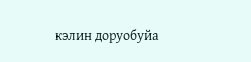кэлин доруобуйа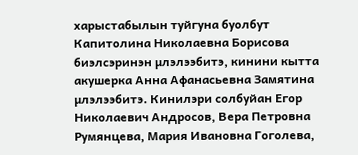харыстабылын туйгуна буолбут Капитолина Николаевна Борисова биэлсэринэн µлэлээбитэ, кинини кытта акушерка Анна Афанасьевна Замятина µлэлээбитэ. Кинилэри солбуйан Егор Николаевич Андросов, Вера Петровна Румянцева, Мария Ивановна Гоголева,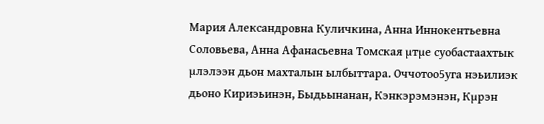Мария Александровна Куличкина, Анна Иннокентьевна Соловьева, Анна Афанасьевна Томская µтµе суобастаахтык µлэлээн дьон махталын ылбыттара. Оччотоо5уга нэьилиэк дьоно Кириэьинэн, Быдьынанан, Кэнкэрэмэнэн, Кµрэн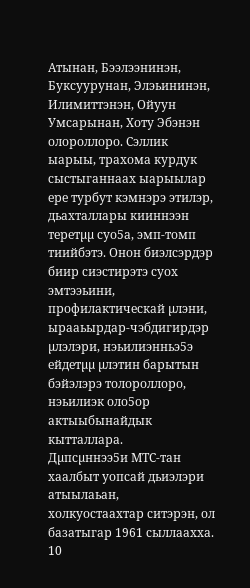Атынан, Бээлээнинэн, Буксуурунан, Элэьининэн, Илимиттэнэн, Ойуун Умсарынан, Хоту Эбэнэн олороллоро. Сэллик ыарыы, трахома курдук сыстыганнаах ыарыылар ере турбут кэмнэрэ этилэр, дьахталлары кииннээн теретµµ суо5а, эмп-томп тиийбэтэ. Онон биэлсэрдэр биир сиэстирэтэ суох эмтээьини, профилактическай µлэни, ырааьырдар-чэбдигирдэр µлэлэри, нэьилиэнньэ5э ейдетµµ µлэтин барытын бэйэлэрэ толороллоро, нэьилиэк оло5ор актыыбынайдык кытталлара.
Дµпсµннээ5и МТС-тан хаалбыт уопсай дьиэлэри атыылаьан, холкуостаахтар ситэрэн, ол базатыгар 1961 сыллаахха. 10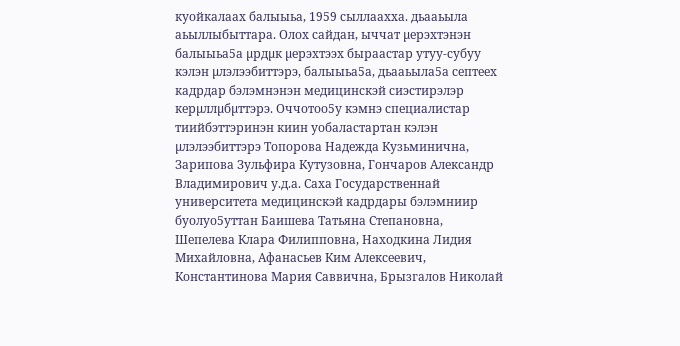куойкалаах балыыьа, 1959 сыллаахха. дьааьыла аьыллыбыттара. Олох сайдан, ыччат µерэхтэнэн балыыьа5а µрдµк µерэхтээх быраастар утуу-субуу кэлэн µлэлээбиттэрэ, балыыьа5а, дьааьыла5а септеех кадрдар бэлэмнэнэн медицинскэй сиэстирэлэр керµллµбµттэрэ. Оччотоо5у кэмнэ специалистар тиийбэттэринэн киин уобаластартан кэлэн µлэлээбиттэрэ Топорова Надежда Кузьминична, Зарипова Зульфира Кутузовна, Гончаров Александр Владимирович у.д.а. Саха Государственнай университета медицинскэй кадрдары бэлэмниир буолуо5уттан Баишева Татьяна Степановна, Шепелева Клара Филипповна, Находкина Лидия Михайловна, Афанасьев Ким Алексеевич, Константинова Мария Саввична, Брызгалов Николай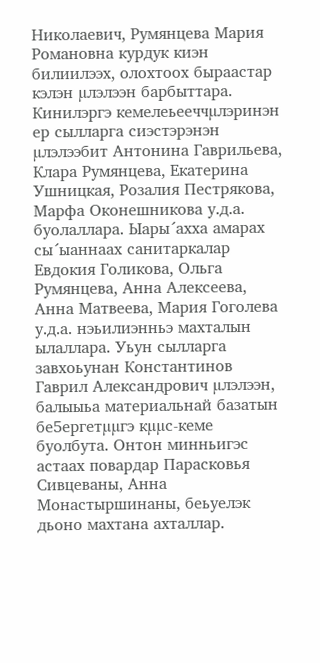Николаевич, Румянцева Мария Романовна курдук киэн билиилээх, олохтоох быраастар кэлэн µлэлээн барбыттара. Кинилэргэ кемелеьееччµлэринэн ер сылларга сиэстэрэнэн µлэлээбит Антонина Гаврильева, Клара Румянцева, Екатерина Ушницкая, Розалия Пестрякова, Марфа Оконешникова у.д.а. буолаллара. Ыары´ахха амарах сы´ыаннаах санитаркалар Евдокия Голикова, Ольга Румянцева, Анна Алексеева, Анна Матвеева, Мария Гоголева у.д.а. нэьилиэнньэ махталын ылаллара. Уьун сылларга завхоьунан Константинов Гаврил Александрович µлэлээн, балыыьа материальнай базатын бе5ергетµµгэ кµµс-кеме буолбута. Онтон минньигэс астаах повардар Парасковья Сивцеваны, Анна Монастыршинаны, беьуелэк дьоно махтана ахталлар.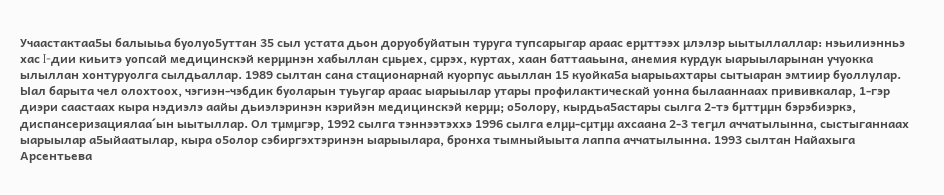Учаастактаа5ы балыыьа буолуо5уттан 35 сыл устата дьон доруобуйатын туруга тупсарыгар араас ерµттээх µлэлэр ыытыллаллар: нэьилиэнньэ хас I-дии киьитэ уопсай медицинскэй керµµнэн хабыллан сµьµех, сµрэх, куртах, хаан баттааьына, анемия курдук ыарыыларынан учуокка ылыллан хонтуруолга сылдьаллар. 1989 сылтан сана стационарнай куорпус аьыллан 15 куойка5а ыарыьахтары сытыаран эмтиир буоллулар. Ыал барыта чел олохтоох, чэгиэн-чэбдик буоларын туьугар араас ыарыылар утары профилактическай уонна былааннаах прививкалар, 1-гэр диэри саастаах кыра нэдиэлэ аайы дьиэлэринэн кэрийэн медицинскэй керµµ; о5олору, кырдьа5астары сылга 2-тэ бµттµµн бэрэбиэркэ, диспансеризациялаа´ын ыытыллар. Ол тµмµгэр, 1992 сылга тэннээтэххэ 1996 сылга елµµ-сµтµµ ахсаана 2-3 тегµл аччатылынна, сыстыганнаах ыарыылар а5ыйаатылар, кыра о5олор сэбиргэхтэринэн ыарыылара, бронха тымныйыыта лаппа аччатылынна. 1993 сылтан Найахыга Арсентьева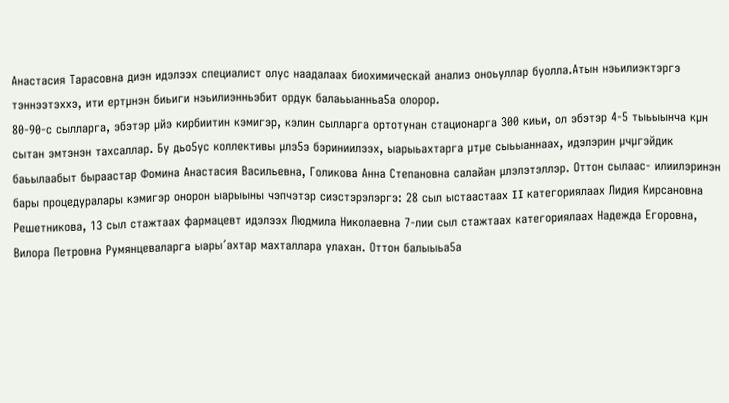Анастасия Тарасовна диэн идэлээх специалист олус наадалаах биохимическай анализ оноьуллар буолла.Атын нэьилиэктэргэ тэннээтэххэ, ити ертµнэн биьиги нэьилиэнньэбит ордук балаьыанньа5а олорор.
80-90-с сылларга, эбэтэр µйэ кирбиитин кэмигэр, кэлин сылларга ортотунан стационарга 300 киьи, ол эбэтэр 4-5 тыьыынча кµн сытан эмтэнэн тахсаллар. Бу дьо5ус коллективы µлэ5э бэриниилээх, ыарыьахтарга µтµе сыьыаннаах, идэлэрин µчµгэйдик баьылаабыт быраастар Фомина Анастасия Васильевна, Голикова Анна Степановна салайан µлэлэтэллэр. Оттон сылаас- илиилэринэн бары процедуралары кэмигэр онорон ыарыыны чэпчэтэр сиэстэрэлэргэ: 28 сыл ыстаастаах II категориялаах Лидия Кирсановна Решетникова, 13 сыл стажтаах фармацевт идэлээх Людмила Николаевна 7-лии сыл стажтаах категориялаах Надежда Егоровна, Вилора Петровна Румянцеваларга ыары´ахтар махталлара улахан. Оттон балыыьа5а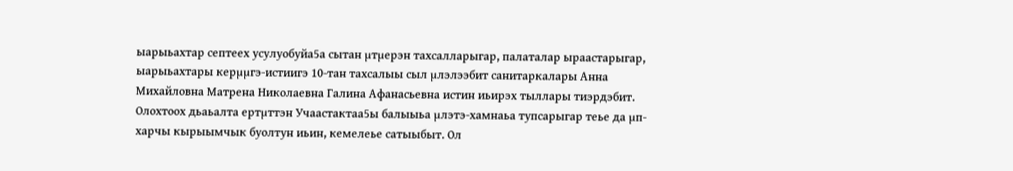ыарыьахтар септеех усулуобуйа5а сытан µтµерэн тахсалларыгар, палаталар ыраастарыгар, ыарыьахтары керµµгэ-истиигэ 10-тан тахсалыы сыл µлэлээбит санитаркалары Анна Михайловна Матрена Николаевна Галина Афанасьевна истин иьирэх тыллары тиэрдэбит.
Олохтоох дьаьалта ертµттэн Учаастактаа5ы балыыьа µлэтэ-хамнаьа тупсарыгар теье да µп-харчы кырыымчык буолтун иьин, кемелеье сатыыбыт. Ол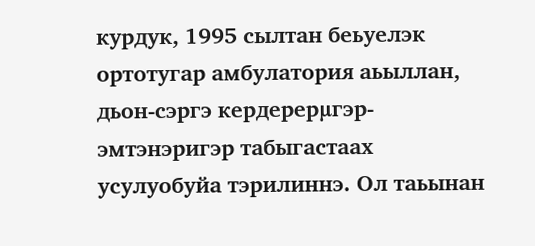курдук, 1995 сылтан беьуелэк ортотугар амбулатория аьыллан, дьон-сэргэ кердерерµгэр-эмтэнэригэр табыгастаах усулуобуйа тэрилиннэ. Ол таьынан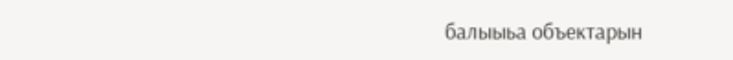балыыьа объектарын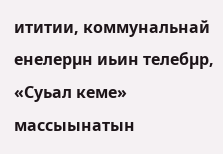ититии, коммунальнай енелерµн иьин телебµр, «Суьал кеме» массыынатын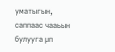уматыгын, саппаас чааьын булууга µп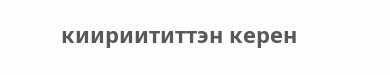киириититтэн керен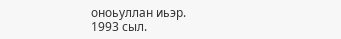оноьуллан иьэр.
1993 сыл.